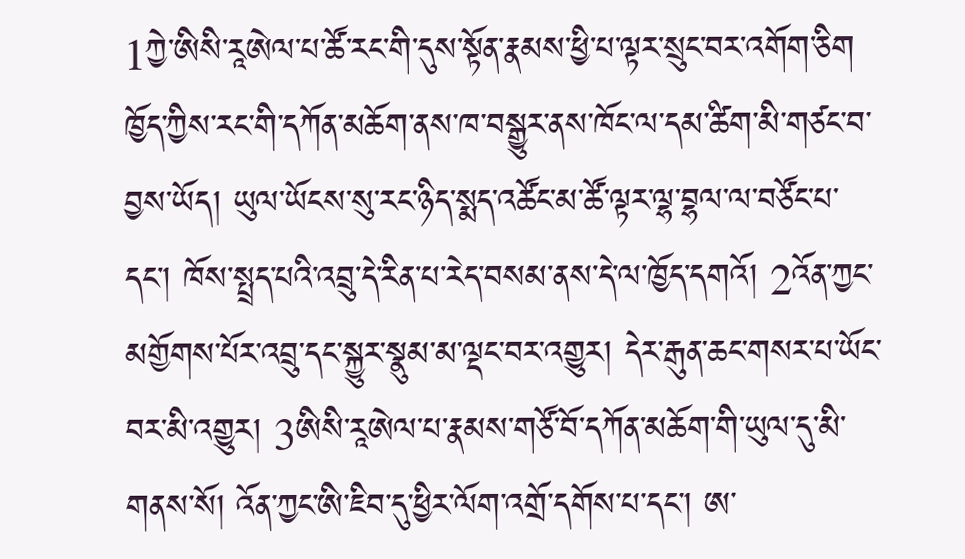1ཀྱེ་ཨིསི་རཱཨེལ་པ་ཚོ་རང་གི་དུས་སྟོན་རྣམས་ཕྱི་པ་ལྟར་སྲུང་བར་འགོག་ཅིག ཁྱོད་ཀྱིས་རང་གི་དཀོན་མཆོག་ནས་ཁ་བསྒྱུར་ནས་ཁོང་ལ་དམ་ཚིག་མི་གཙང་བ་བྱས་ཡོད། ཡུལ་ཡོངས་སུ་རང་ཉིད་སྨད་འཚོང་མ་ཚོ་ལྟར་ལྷ་བྷལ་ལ་བཙོང་པ་དང་། ཁོས་སྤྲད་པའི་འབྲུ་དེ་རིན་པ་རེད་བསམ་ནས་དེ་ལ་ཁྱོད་དགའོ། 2འོན་ཀྱང་མགྱོགས་པོར་འབྲུ་དང་སྐྱུར་སྣུམ་མ་ལྡང་བར་འགྱུར། དེར་རྒུན་ཆང་གསར་པ་ཡོང་བར་མི་འགྱུར། 3ཨིསི་རཱཨེལ་པ་རྣམས་གཙོ་བོ་དཀོན་མཆོག་གི་ཡུལ་དུ་མི་གནས་སོ། འོན་ཀྱང་ཨི་ཇིབ་དུ་ཕྱིར་ལོག་འགྲོ་དགོས་པ་དང་། ཨ་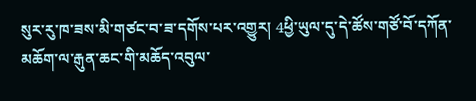སུར་རུ་ཁ་ཟས་མི་གཙང་བ་ཟ་དགོས་པར་འགྱུར། 4ཕྱི་ཡུལ་དུ་དེ་ཚོས་གཙོ་བོ་དཀོན་མཆོག་ལ་རྒུན་ཆང་གི་མཆོད་འབུལ་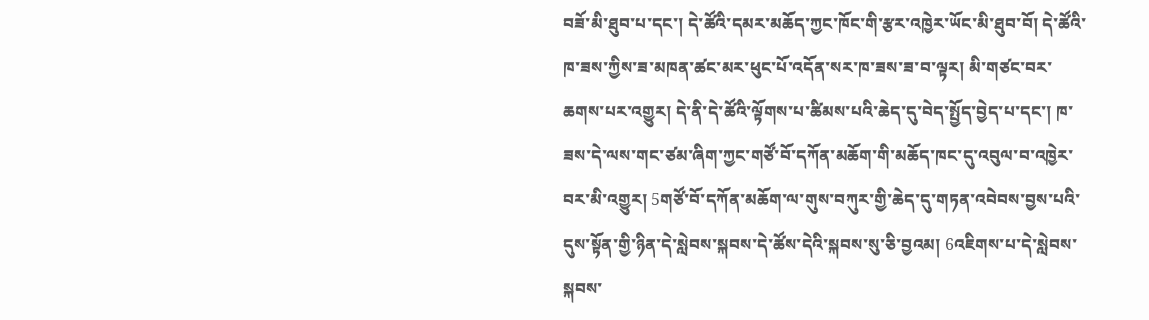བཟོ་མི་ཐུབ་པ་དང་། དེ་ཚོའི་དམར་མཆོད་ཀྱང་ཁོང་གི་རྩར་འཁྱེར་ཡོང་མི་ཐུབ་བོ། དེ་ཚོའི་ཁ་ཟས་ཀྱིས་ཟ་མཁན་ཚང་མར་ཕུང་པོ་འདོན་སར་ཁ་ཟས་ཟ་བ་ལྟར། མི་གཙང་བར་ཆགས་པར་འགྱུར། དེ་ནི་དེ་ཚོའི་ལྟོགས་པ་ཚིམས་པའི་ཆེད་དུ་བེད་སྤྱོད་བྱེད་པ་དང་། ཁ་ཟས་དེ་ལས་གང་ཙམ་ཞིག་ཀྱང་གཙོ་བོ་དཀོན་མཆོག་གི་མཆོད་ཁང་དུ་འབུལ་བ་འཁྱེར་བར་མི་འགྱུར། 5གཙོ་བོ་དཀོན་མཆོག་ལ་གུས་བཀུར་གྱི་ཆེད་དུ་གཏན་འབེབས་བྱས་པའི་དུས་སྟོན་གྱི་ཉིན་དེ་སླེབས་སྐབས་དེ་ཚོས་དེའི་སྐབས་སུ་ཅི་བྱའམ། 6འཇིགས་པ་དེ་སླེབས་སྐབས་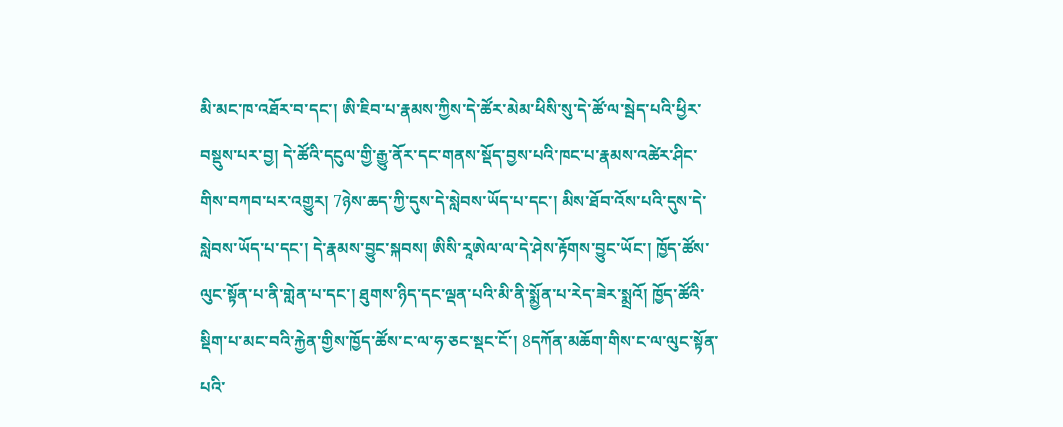མི་མང་ཁ་འཐོར་བ་དང་། ཨི་ཇིབ་པ་རྣམས་ཀྱིས་དེ་ཚོར་མེམ་ཕིསི་སུ་དེ་ཚོ་ལ་སྦེད་པའི་ཕྱིར་བསྡུས་པར་བྱ། དེ་ཚོའི་དངུལ་གྱི་རྒྱུ་ནོར་དང་གནས་སྡོད་བྱས་པའི་ཁང་པ་རྣམས་འཚེར་ཤིང་གིས་བཀབ་པར་འགྱུར། 7ཉེས་ཆད་ཀྱི་དུས་དེ་སླེབས་ཡོད་པ་དང་། མིས་ཐོབ་འོས་པའི་དུས་དེ་སླེབས་ཡོད་པ་དང་། དེ་རྣམས་བྱུང་སྐབས། ཨིསི་རཱཨེལ་ལ་དེ་ཤེས་རྟོགས་བྱུང་ཡོང་། ཁྱོད་ཚོས་ལུང་སྟོན་པ་ནི་གླེན་པ་དང་། ཐུགས་ཉིད་དང་ལྡན་པའི་མི་ནི་སྨྱོན་པ་རེད་ཟེར་སྨྲའོ། ཁྱོད་ཚོའི་སྡིག་པ་མང་བའི་རྐྱེན་གྱིས་ཁྱོད་ཚོས་ང་ལ་ཧ་ཅང་སྡང་ངོ་། 8དཀོན་མཆོག་གིས་ང་ལ་ལུང་སྟོན་པའི་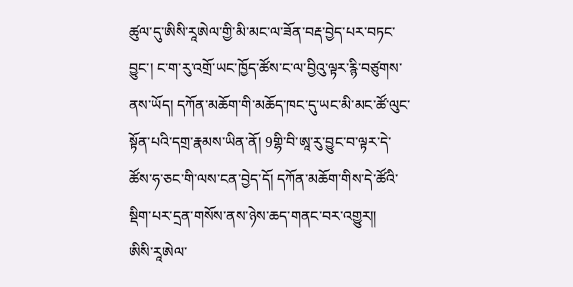ཚུལ་དུ་ཨིསི་རཱཨེལ་གྱི་མི་མང་ལ་ཟོན་བརྡ་བྱེད་པར་བཏང་བྱུང་། ང་ག་རུ་འགྲོ་ཡང་ཁྱོད་ཚོས་ང་ལ་བྱིའུ་ལྟར་རྙི་བཙུགས་ནས་ཡོད། དཀོན་མཆོག་གི་མཆོད་ཁང་དུ་ཡང་མི་མང་ཚོ་ལུང་སྟོན་པའི་དགྲ་རྣམས་ཡིན་ནོ། 9གྷི་བི་ཨཱ་རུ་བྱུང་བ་ལྟར་དེ་ཚོས་ཧ་ཅང་གི་ལས་ངན་བྱེད་དོ། དཀོན་མཆོག་གིས་དེ་ཚོའི་སྡིག་པར་དྲན་གསོས་ནས་ཉེས་ཆད་གནང་བར་འགྱུར༎
ཨིསི་རཱཨེལ་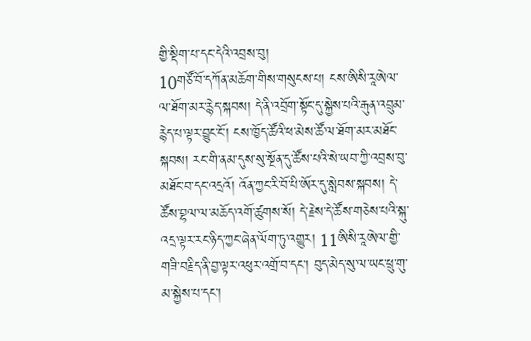གྱི་སྡིག་པ་དང་དེའི་འབྲས་བུ།
10གཙོ་བོ་དཀོན་མཆོག་གིས་གསུངས་པ། ངས་ཨིསི་རཱཨེལ་ལ་ཐོག་མར་རྙེད་སྐབས། དེ་ནི་འབྲོག་སྟོང་དུ་སྐྱེས་པའི་རྒུན་འབྲུམ་རྙེད་པ་ལྟར་བྱུང་ངོ་། ངས་ཁྱོད་ཚོའི་ཕ་མེས་ཚོ་ལ་ཐོག་མར་མཐོང་སྐབས། རང་གི་ནམ་དུས་སུ་སྔོན་དུ་ཚོས་པའི་སེ་ཡབ་ཀྱི་འབྲས་བུ་མཐོང་བ་དང་འདྲའོ། འོན་ཀྱང་རི་བོ་པི་ཨོར་དུ་སླེབས་སྐབས། དེ་ཚོས་བྷལ་ལ་མཆོད་འགོ་ཚུགས་སོ། དེ་རྗེས་དེ་ཚོས་གཅེས་པའི་སྐུ་འདྲ་ལྟར་རང་ཉིད་ཀྱང་ཞེན་ལོག་ཏུ་འགྱུར། 11ཨིསི་རཱཨེལ་གྱི་གཟི་བརྗིད་ནི་བྱ་ལྟར་འཕུར་འགྲོ་བ་དང་། བུད་མེད་སུ་ལ་ཡང་ཕྲུ་གུ་མ་སྐྱེས་པ་དང་།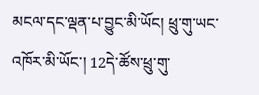མངལ་དང་ལྡན་པ་བྱུང་མི་ཡོང། ཕྲུ་གུ་ཡང་འཁོར་མི་ཡོང་། 12དེ་ཚོས་ཕྲུ་གུ་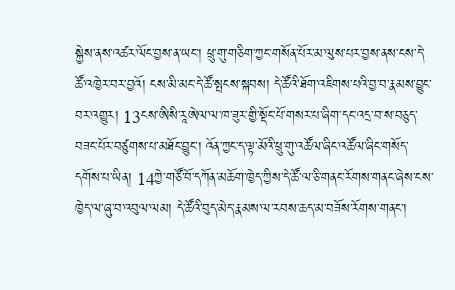སྐྱེས་ནས་འཚར་ལོང་བྱས་ན་ཡང་། ཕྲུ་གུ་གཅིག་ཀྱང་གསོན་པོར་མ་ལུས་པར་བྱས་ནས་ངས་དེ་ཚོ་འཁྱེར་བར་བྱའོ། ངས་མི་མང་དེ་ཚོ་སྤངས་སྐབས། དེ་ཚོའི་ཐོག་འཇིགས་པའི་བྱ་བ་རྣམས་བྱུང་བར་འགྱུར། 13ངས་ཨིསི་རཱཨེལ་ལ་ཁ་ཟུར་གྱི་སྡོང་པོ་གསར་པ་ཞིག་དང་འདྲ་བ་ས་བཅུད་བཟང་པོར་བཙུགས་པ་མཐོང་བྱུང་། འོན་ཀྱང་ད་ལྟ་མོའི་ཕྲུ་གུ་འཚོལ་ཞིང་འཚོལ་ཞིང་གསོད་དགོས་པ་ཡིན། 14ཀྱེ་གཙོ་བོ་དཀོན་མཆོག་ཁྱེད་ཀྱིས་དེ་ཚོ་ལ་ཅི་གནང་རོགས་གནང་ཞེས་ངས་ཁྱེད་ལ་ཞུ་བ་འབུལ་ལམ། དེ་ཚོའི་བུད་མེད་རྣམས་ལ་རབས་ཆད་མ་བཟོས་རོགས་གནང་།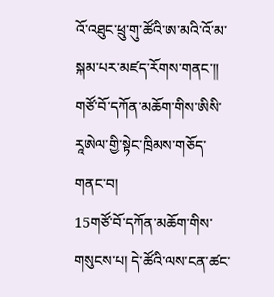འོ་འཐུང་ཕྲུ་གུ་ཚོའི་ཨ་མའི་འོ་མ་སྐམ་པར་མཛད་རོགས་གནང་༎
གཙོ་བོ་དཀོན་མཆོག་གིས་ཨིསི་རཱཨེལ་གྱི་སྟེང་ཁྲིམས་གཅོད་གནང་བ།
15གཙོ་བོ་དཀོན་མཆོག་གིས་གསུངས་པ། དེ་ཚོའི་ལས་ངན་ཚང་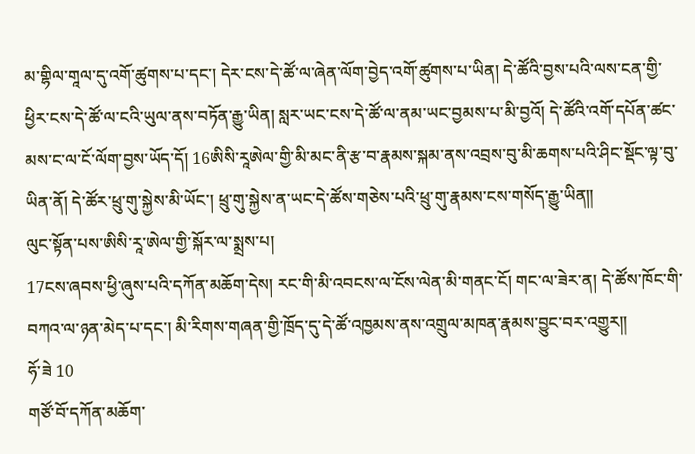མ་གྷིལ་གཱལ་དུ་འགོ་ཚུགས་པ་དང་། དེར་ངས་དེ་ཚོ་ལ་ཞེན་ལོག་བྱེད་འགོ་ཚུགས་པ་ཡིན། དེ་ཚོའི་བྱས་པའི་ལས་ངན་གྱི་ཕྱིར་ངས་དེ་ཚོ་ལ་ངའི་ཡུལ་ནས་བཏོན་རྒྱུ་ཡིན། སླར་ཡང་ངས་དེ་ཚོ་ལ་ནམ་ཡང་བྱམས་པ་མི་བྱའོ། དེ་ཚོའི་འགོ་དཔོན་ཚང་མས་ང་ལ་ངོ་ལོག་བྱས་ཡོད་དོ། 16ཨིསི་རཱཨེལ་གྱི་མི་མང་ནི་རྩ་བ་རྣམས་སྐམ་ནས་འབྲས་བུ་མི་ཆགས་པའི་ཤིང་སྡོང་ལྟ་བུ་ཡིན་ནོ། དེ་ཚོར་ཕྲུ་གུ་སྐྱེས་མི་ཡོང་། ཕྲུ་གུ་སྐྱེས་ན་ཡང་དེ་ཚོས་གཅེས་པའི་ཕྲུ་གུ་རྣམས་ངས་གསོད་རྒྱུ་ཡིན༎
ལུང་སྟོན་པས་ཨིསི་རཱ་ཨེལ་གྱི་སྐོར་ལ་སྨྲས་པ།
17ངས་ཞབས་ཕྱི་ཞུས་པའི་དཀོན་མཆོག་དེས། རང་གི་མི་འབངས་ལ་ངོས་ལེན་མི་གནང་ངོ། གང་ལ་ཟེར་ན། དེ་ཚོས་ཁོང་གི་བཀའ་ལ་ཉན་མེད་པ་དང་། མི་རིགས་གཞན་གྱི་ཁྲོད་དུ་དེ་ཚོ་འཁྱམས་ནས་འགྲུལ་མཁན་རྣམས་བྱུང་བར་འགྱུར༎
ཧོ་ཟེ 10
གཙོ་བོ་དཀོན་མཆོག་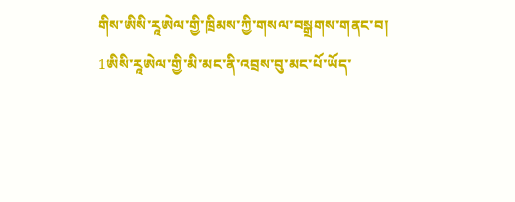གིས་ཨིསི་རཱཨེལ་གྱི་ཁྲིམས་ཀྱི་གསལ་བསྒྲགས་གནང་བ།
1ཨིསི་རཱཨེལ་གྱི་མི་མང་ནི་འབྲས་བུ་མང་པོ་ཡོད་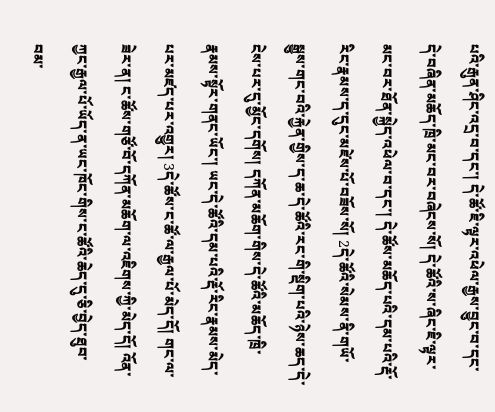པའི་རྒུན་ཤིང་འདྲ་བ་དང་། དེ་ཚོ་ཇི་ལྟར་འཕེལ་རྒྱས་བྱུང་བ་དང་དེ་བཞིན་མཆོད་ཁྲི་མང་བར་བཞེངས་སོ། དེ་ཚོའི་ས་ཞིང་ཇི་ལྟར་མང་བར་ཐོན་སྐྱེད་འཕེལ་བ་དང་། དེ་ཚོས་མཆོད་པའི་དམ་པའི་རྡོ་རིང་རྣམས་ད་དུང་མཛེས་པོ་བཟོས་སོ། 2དེ་ཚོའི་སེམས་ནི་གཡོ་སྒྱུས་གང་བའི་རྐྱེན་གྱིས་ད་ཆ་དེ་ཚོའི་རང་གི་སྡིག་པའི་ཉེས་ཆད་དེ་ངེས་པར་དུ་མྱོང་དགོས། དཀོན་མཆོག་གིས་དེ་ཚོའི་མཆོད་ཁྲི་རྣམས་སྟོར་གནང་ཡོང་། ཡང་དེ་ཚོའི་དམ་པའི་རྡོ་རིང་རྣམས་མེད་པར་མཛད་པར་འགྱུར། 3དེ་ཚོས་ང་ཚོ་ལ་རྒྱལ་པོ་མེད་དོ། གང་ལ་ཟེར་ན། ང་ཚོས་གཙོ་བོ་དཀོན་མཆོག་ལ་འཇིགས་ཀྱི་མེད་དོ། འོན་ཀྱང་རྒྱལ་པོ་ཡོད་ན་ཡང་ཁོང་གིས་ང་ཚོའི་ཆེད་དུ་ཅི་བྱེད་ཐུབ་བམ་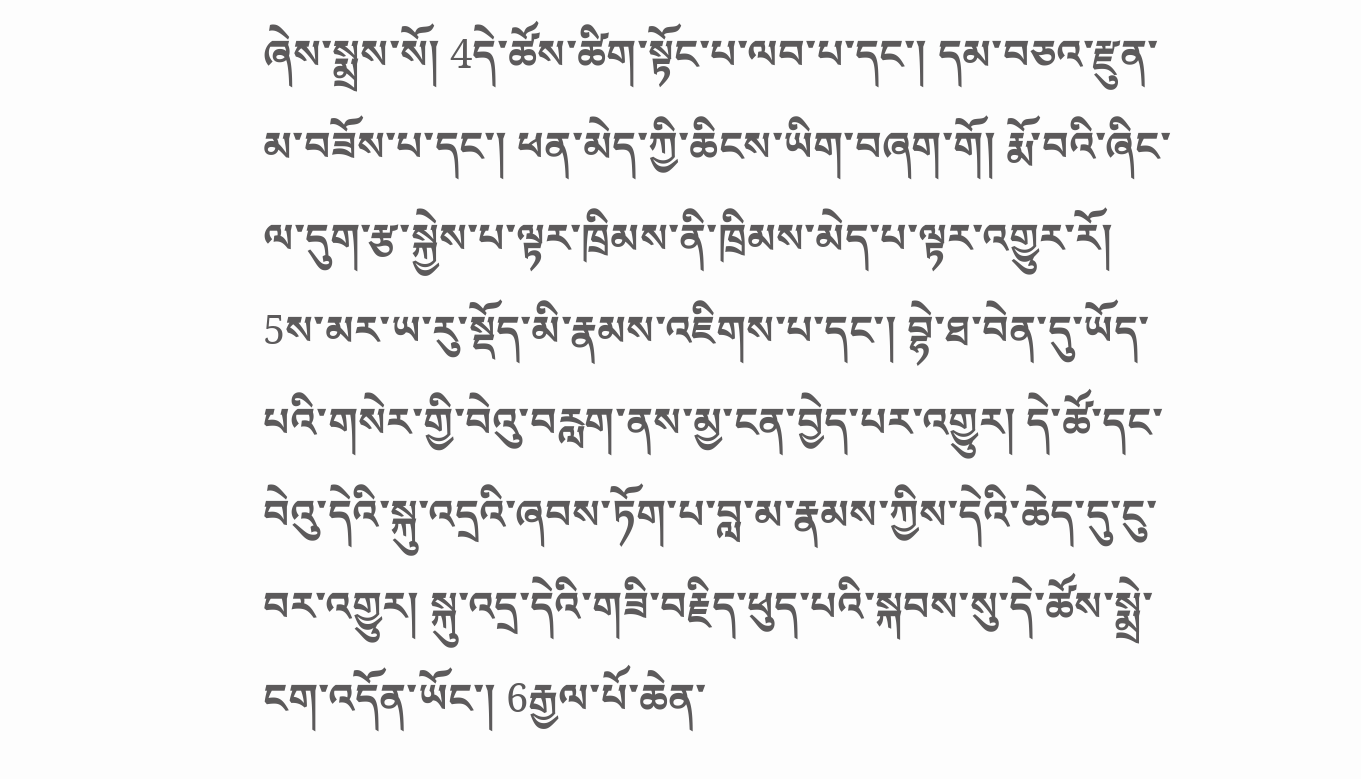ཞེས་སྨྲས་སོ། 4དེ་ཚོས་ཚིག་སྟོང་པ་ལབ་པ་དང་། དམ་བཅའ་རྫུན་མ་བཟོས་པ་དང་། ཕན་མེད་ཀྱི་ཆིངས་ཡིག་བཞག་གོ། རྨོ་བའི་ཞིང་ལ་དུག་རྩ་སྐྱེས་པ་ལྟར་ཁྲིམས་ནི་ཁྲིམས་མེད་པ་ལྟར་འགྱུར་རོ། 5ས་མར་ཡ་རུ་སྡོད་མི་རྣམས་འཇིགས་པ་དང་། བྷེ་ཐ་བེན་དུ་ཡོད་པའི་གསེར་གྱི་བེའུ་བརླག་ནས་མྱ་ངན་བྱེད་པར་འགྱུར། དེ་ཚོ་དང་བེའུ་དེའི་སྐུ་འདྲའི་ཞབས་ཏོག་པ་བླ་མ་རྣམས་ཀྱིས་དེའི་ཆེད་དུ་ངུ་བར་འགྱུར། སྐུ་འདྲ་དེའི་གཟི་བརྗིད་ཕུད་པའི་སྐབས་སུ་དེ་ཚོས་སྨྲེ་ངག་འདོན་ཡོང་། 6རྒྱལ་པོ་ཆེན་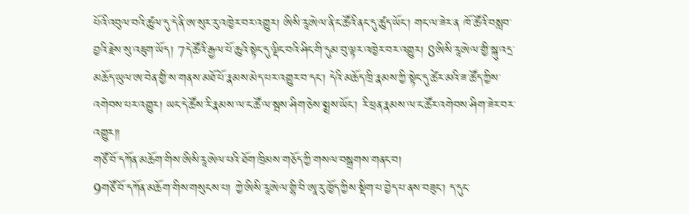པོའི་འབུལ་བའི་ཚུལ་དུ་དེ་ནི་ཨ་སུར་རུ་འཁྱེར་བར་འགྱུར། ཨིསི་རཱཨེལ་ནི་ང་ཚོའི་ནང་དུ་ཚུད་ཡོང་། གང་ལ་ཟེར་ན ཁོ་ཚོའི་བསླབ་བྱའི་རྗེས་སུ་འཇུག་ཡོད། 7དེ་ཚོའི་རྒྱལ་པོ་ཆུའི་སྟེང་དུ་ལྡིང་བའི་ཤིང་གི་དུམ་བུ་ལྟར་འཁྱེར་བར་འགྱུར། 8ཨིསི་རཱཨེལ་གྱི་སྐུ་འདྲ་མཆོད་ཡུལ་ཨ་བེན་གྱི་ས་གནས་མཐོ་པོ་རྣམས་མེད་པར་འགྱུར་བ་དང་། དེའི་མཆོད་ཁྲི་རྣམས་ཀྱི་སྟེང་དུ་ཚེར་མའི་ཟ་ཚོད་ཀྱིས་འགེབས་པར་འགྱུར། ཡང་དེ་ཚོས་རི་རྣམས་ལ་ང་ཚོ་ལ་སྦས་ཤིག་ཅེས་སྨྲས་ཡོང་། རི་ཕྲན་རྣམས་ལ་ང་ཚོར་འགེབས་ཤིག་ཟེར་བར་འགྱུར༎
གཙོ་བོ་དཀོན་མཆོག་གིས་ཨིསི་རཱཨེལ་པའི་ཐོག་ཁྲིམས་གཅོད་ཀྱི་གསལ་བསྒྲགས་གནང་བ།
9གཙོ་བོ་དཀོན་མཆོག་གིས་གསུངས་པ། ཀྱེ་ཨིསི་རཱཨེལ་གྷི་བི་ཨཱ་རུ་ཁྱོད་ཀྱིས་སྡིག་པ་བྱེད་པ་ནས་བཟུང་། ད་དུང་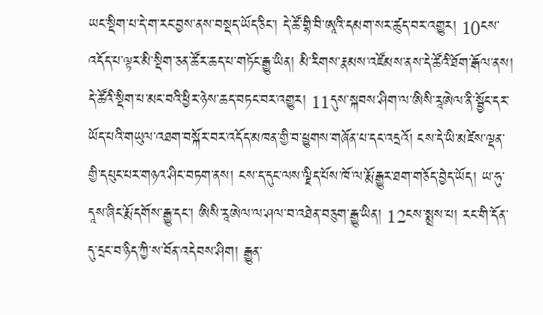ཡང་སྡིག་པ་དེ་ག་རང་བྱས་ནས་བསྡད་ཡོད་ཅིང་། དེ་ཚོ་གྷི་བི་ཨཱའི་དམག་སར་ཚུད་བར་འགྱུར། 10ངས་འདོད་པ་ལྟར་མི་སྡིག་ཅན་ཚོར་ཆད་པ་གཏོང་རྒྱུ་ཡིན། མི་རིགས་རྣམས་འཛོམས་ནས་དེ་ཚོའི་ཐོག་རྒོལ་ནས། དེ་ཚོའི་སྡིག་པ་མང་བའི་ཕྱིར་ཉེས་ཆད་བཏང་བར་འགྱུར། 11དུས་སྐབས་ཤིག་ལ་ཨིསི་རཱཨེལ་ནི་སྦྱོང་དར་ཡོད་པའི་གཡུལ་འཐག་བསྐོར་བར་འདོད་མཁན་གྱི་བ་ཕྱུགས་གཞོན་པ་དང་འདྲའོ། ངས་དེ་ཡི་མཛེས་ལྡན་གྱི་དཔུང་པར་གཉའ་ཤིང་བཏག་ནས། ངས་ད་དུང་ལས་ལྗིད་པོས་ཁོ་ལ་རྨོ་རྒྱུར་ཐག་གཅོད་བྱེད་ཡོད། ཡ་ཧུ་དཱས་ཞིང་རྨོ་དགོས་རྒྱུ་དང་། ཨིསི་རཱཨེལ་ལ་ཤལ་བ་འཐེན་བཅུག་རྒྱུ་ཡིན། 12ངས་སྨྲས་པ། རང་གི་དོན་དུ་དྲང་བ་ཉིད་ཀྱི་ས་བོན་འདེབས་ཤིག། རྒྱུན་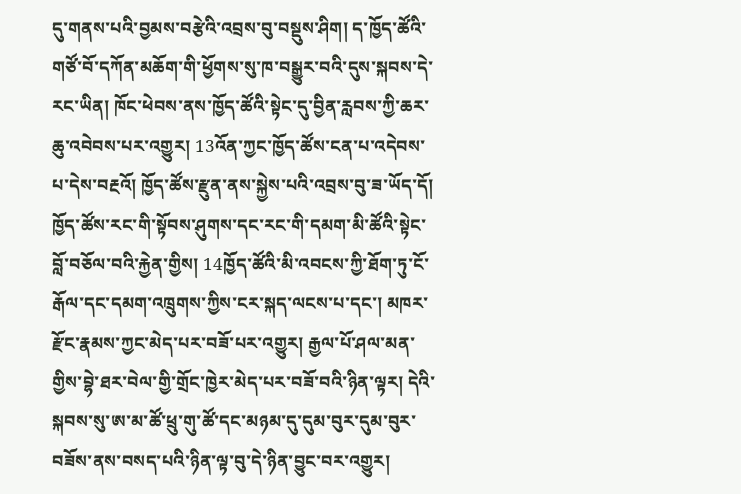དུ་གནས་པའི་བྱམས་བརྩེའི་འབྲས་བུ་བསྡུས་ཤིག། ད་ཁྱོད་ཚོའི་གཙོ་བོ་དཀོན་མཆོག་གི་ཕྱོགས་སུ་ཁ་བསྒྱུར་བའི་དུས་སྐབས་དེ་རང་ཡིན། ཁོང་ཕེབས་ནས་ཁྱོད་ཚོའི་སྟེང་དུ་བྱིན་རླབས་ཀྱི་ཆར་ཆུ་འབེབས་པར་འགྱུར། 13འོན་ཀྱང་ཁྱོད་ཚོས་ངན་པ་འདེབས་པ་དེས་བརྔའོ། ཁྱོད་ཚོས་རྫུན་ནས་སྐྱེས་པའི་འབྲས་བུ་ཟ་ཡོད་དོ། ཁྱོད་ཚོས་རང་གི་སྟོབས་ཤུགས་དང་རང་གི་དམག་མི་ཚོའི་སྟེང་བློ་བཅོལ་བའི་རྐྱེན་གྱིས། 14ཁྱོད་ཚོའི་མི་འབངས་ཀྱི་ཐོག་ཏུ་ངོ་རྒོལ་དང་དམག་འཁྲུགས་ཀྱིས་ངར་སྐད་ལངས་པ་དང་། མཁར་རྫོང་རྣམས་ཀྱང་མེད་པར་བཟོ་པར་འགྱུར། རྒྱལ་པོ་ཤལ་མན་གྱིས་བྷེ་ཐར་བེལ་གྱི་གྲོང་ཁྱེར་མེད་པར་བཟོ་བའི་ཉིན་ལྟར། དེའི་སྐབས་སུ་ཨ་མ་ཚོ་ཕྲུ་གུ་ཚོ་དང་མཉམ་དུ་དུམ་བུར་དུམ་བུར་བཟོས་ནས་བསད་པའི་ཉིན་ལྟ་བུ་དེ་ཉིན་བྱུང་བར་འགྱུར།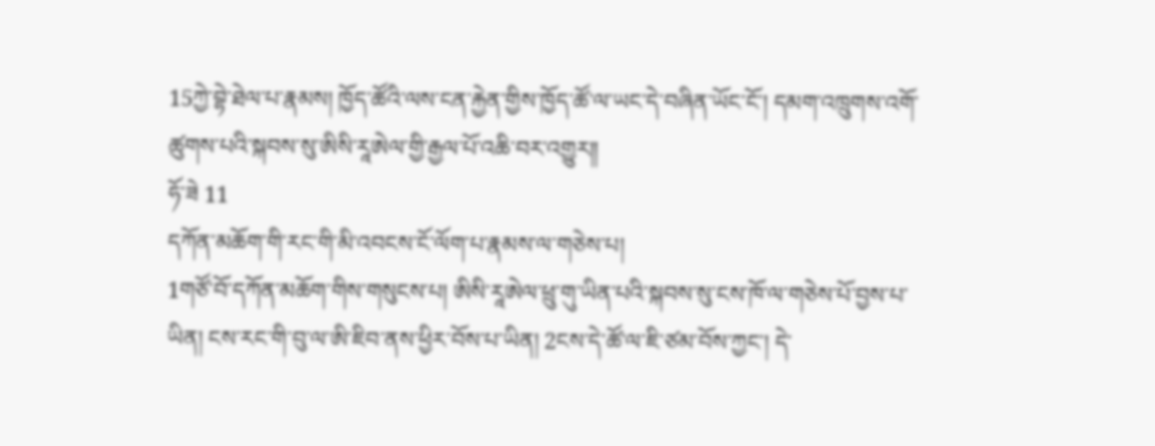15ཀྱེ་བྷེ་ཐེལ་པ་རྣམས། ཁྱོད་ཚོའི་ལས་ངན་རྐྱེན་གྱིས་ཁྱོད་ཚོ་ལ་ཡང་དེ་བཞིན་ཡོང་ངོ་། དམག་འཁྲུགས་འགོ་ཚུགས་པའི་སྐབས་སུ་ཨིསི་རཱཨེལ་གྱི་རྒྱལ་པོ་འཆི་བར་འགྱུར༎
ཧོ་ཟེ 11
དཀོན་མཆོག་གི་རང་གི་མི་འབངས་ངོ་ལོག་པ་རྣམས་ལ་གཅེས་པ།
1གཙོ་བོ་དཀོན་མཆོག་གིས་གསུངས་པ། ཨིསི་རཱཨེལ་ཕྲུ་གུ་ཡིན་པའི་སྐབས་སུ་ངས་ཁོ་ལ་གཅེས་པོ་བྱས་པ་ཡིན། ངས་རང་གི་བུ་ལ་ཨི་ཇིབ་ནས་ཕྱིར་བོས་པ་ཡིན། 2ངས་དེ་ཚོ་ལ་ཇི་ཙམ་བོས་ཀྱང་། དེ་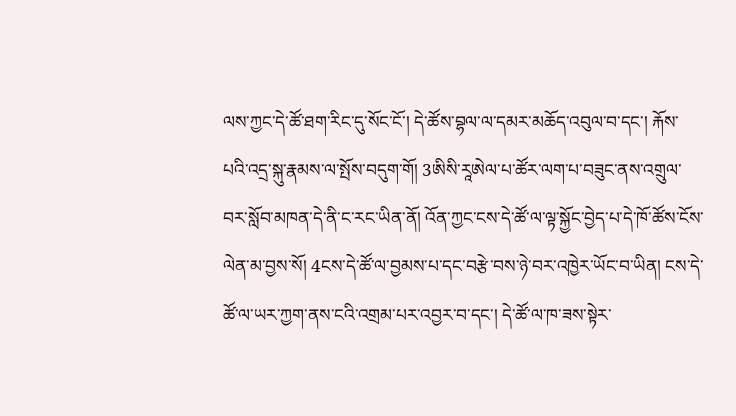ལས་ཀྱང་དེ་ཚོ་ཐག་རིང་དུ་སོང་ངོ་། དེ་ཚོས་བྷལ་ལ་དམར་མཆོད་འབུལ་བ་དང་། རྐོས་པའི་འདྲ་སྐུ་རྣམས་ལ་སྤོས་བདུག་གོ། 3ཨིསི་རཱཨེལ་པ་ཚོར་ལག་པ་བཟུང་ནས་འགྲུལ་བར་སློབ་མཁན་དེ་ནི་ང་རང་ཡིན་ནོ། འོན་ཀྱང་ངས་དེ་ཚོ་ལ་ལྟ་སྐྱོང་བྱེད་པ་དེ་ཁོ་ཚོས་ངོས་ལེན་མ་བྱས་སོ། 4ངས་དེ་ཚོ་ལ་བྱམས་པ་དང་བརྩེ་བས་ཉེ་བར་འཁྱེར་ཡོང་བ་ཡིན། ངས་དེ་ཚོ་ལ་ཡར་ཀྱག་ནས་ངའི་འགྲམ་པར་འབྱར་བ་དང་། དེ་ཚོ་ལ་ཁ་ཟས་སྟེར་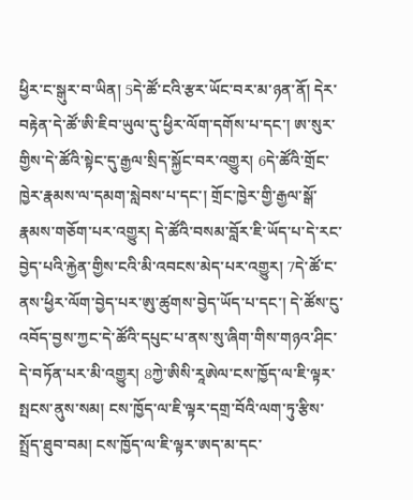ཕྱིར་ང་སྒུར་བ་ཡིན། 5དེ་ཚོ་ངའི་རྩར་ཡོང་བར་མ་ཉན་ནོ། དེར་བརྟེན་དེ་ཚོ་ཨི་ཇིབ་ཡུལ་དུ་ཕྱིར་ལོག་དགོས་པ་དང་། ཨ་སུར་གྱིས་དེ་ཚོའི་སྟེང་དུ་རྒྱལ་སྲིད་སྐྱོང་བར་འགྱུར། 6དེ་ཚོའི་གྲོང་ཁྱེར་རྣམས་ལ་དམག་སླེབས་པ་དང་། གྲོང་ཁྱེར་གྱི་རྒྱལ་སྒོ་རྣམས་གཅོག་པར་འགྱུར། དེ་ཚོའི་བསམ་བློར་ཇི་ཡོད་པ་དེ་རང་བྱེད་པའི་རྐྱེན་གྱིས་ངའི་མི་འབངས་མེད་པར་འགྱུར། 7དེ་ཚོ་ང་ནས་ཕྱིར་ལོག་བྱེད་པར་ཨུ་ཚུགས་བྱེད་ཡོད་པ་དང་། དེ་ཚོས་ངུ་འབོད་བྱས་ཀྱང་དེ་ཚོའི་དཔུང་པ་ནས་སུ་ཞིག་གིས་གཉའ་ཤིང་དེ་བཏོན་པར་མི་འགྱུར། 8ཀྱེ་ཨིསི་རཱཨེལ་ངས་ཁྱོད་ལ་ཇི་ལྟར་སྤངས་ནུས་སམ། ངས་ཁྱོད་ལ་ཇི་ལྟར་དགྲ་བོའི་ལག་ཏུ་རྩིས་སྤྲོད་ཐུབ་བམ། ངས་ཁྱོད་ལ་ཇི་ལྟར་ཨད་མ་དང་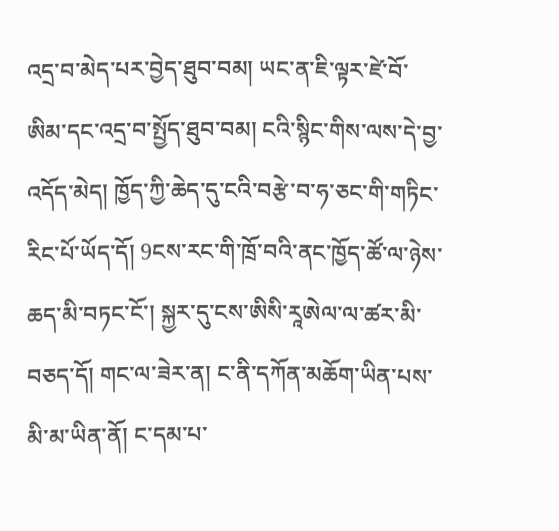འདྲ་བ་མེད་པར་བྱེད་ཐུབ་བམ། ཡང་ན་ཇི་ལྟར་ཛེ་བོ་ཨིམ་དང་འདྲ་བ་སྤྱོད་ཐུབ་བམ། ངའི་སྙིང་གིས་ལས་དེ་བྱ་འདོད་མེད། ཁྱོད་ཀྱི་ཆེད་དུ་ངའི་བརྩེ་བ་ཧ་ཅང་གི་གཏིང་རིང་པོ་ཡོད་དོ། 9ངས་རང་གི་ཁྲོ་བའི་ནང་ཁྱོད་ཚོ་ལ་ཉེས་ཆད་མི་བཏང་ངོ་། སྐྱར་དུ་ངས་ཨིསི་རཱཨེལ་ལ་ཚར་མི་བཅད་དོ། གང་ལ་ཟེར་ན། ང་ནི་དཀོན་མཆོག་ཡིན་པས་མི་མ་ཡིན་ནོ། ང་དམ་པ་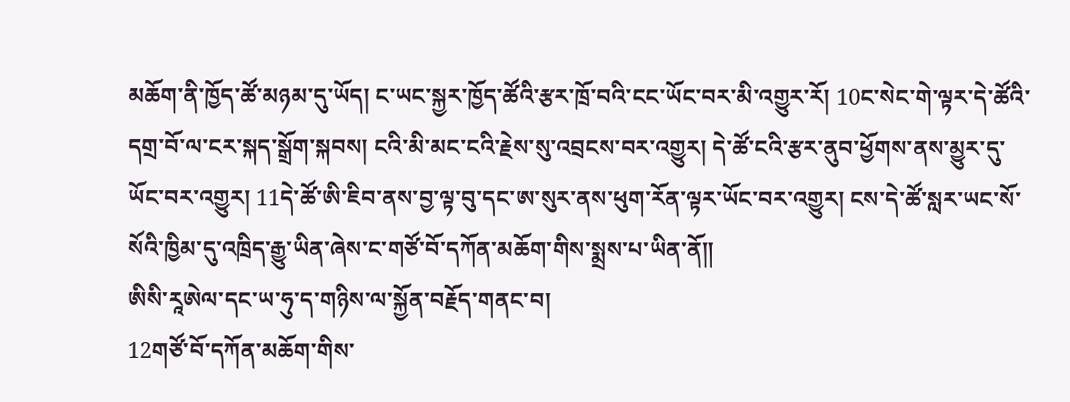མཆོག་ནི་ཁྱོད་ཚོ་མཉམ་དུ་ཡོད། ང་ཡང་སྐྱར་ཁྱོད་ཚོའི་རྩར་ཁྲོ་བའི་ངང་ཡོང་བར་མི་འགྱུར་རོ། 10ང་སེང་གེ་ལྟར་དེ་ཚོའི་དགྲ་བོ་ལ་ངར་སྐད་སྒྲོག་སྐབས། ངའི་མི་མང་ངའི་རྗེས་སུ་འབྲངས་བར་འགྱུར། དེ་ཚོ་ངའི་རྩར་ནུབ་ཕྱོགས་ནས་མྱུར་དུ་ཡོང་བར་འགྱུར། 11དེ་ཚོ་ཨི་ཇིབ་ནས་བྱ་ལྟ་བུ་དང་ཨ་སུར་ནས་ཕུག་རོན་ལྟར་ཡོང་བར་འགྱུར། ངས་དེ་ཚོ་སླར་ཡང་སོ་སོའི་ཁྱིམ་དུ་འཁྲིད་རྒྱུ་ཡིན་ཞེས་ང་གཙོ་བོ་དཀོན་མཆོག་གིས་སྨྲས་པ་ཡིན་ནོ༎
ཨིསི་རཱཨེལ་དང་ཡ་ཧུ་ད་གཉིས་ལ་སྐྱོན་བརྗོད་གནང་བ།
12གཙོ་བོ་དཀོན་མཆོག་གིས་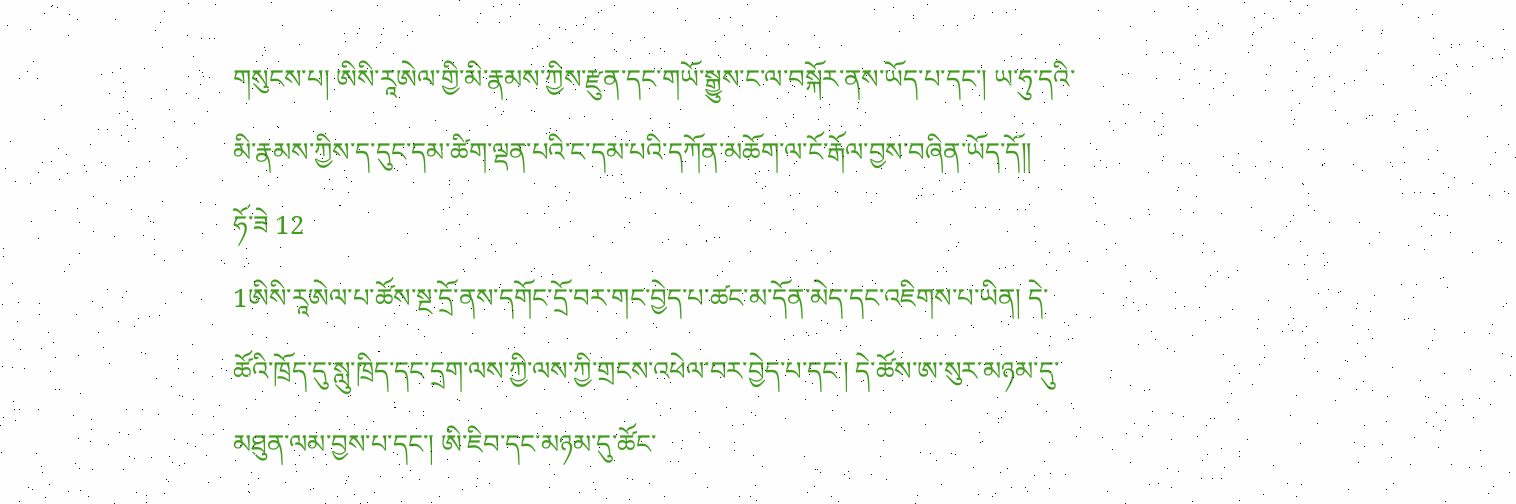གསུངས་པ། ཨིསི་རཱཨེལ་གྱི་མི་རྣམས་ཀྱིས་རྫུན་དང་གཡོ་སྒྱུས་ང་ལ་བསྐོར་ནས་ཡོད་པ་དང་། ཡ་ཧུ་དའི་མི་རྣམས་ཀྱིས་ད་དུང་དམ་ཚིག་ལྡན་པའི་ང་དམ་པའི་དཀོན་མཆོག་ལ་ངོ་རྒོལ་བྱས་བཞིན་ཡོད་དོ༎
ཧོ་ཟེ 12
1ཨིསི་རཱཨེལ་པ་ཚོས་སྔ་དྲོ་ནས་དགོང་དྲོ་བར་གང་བྱེད་པ་ཚང་མ་དོན་མེད་དང་འཇིགས་པ་ཡིན། དེ་ཚོའི་ཁྲོད་དུ་སླུ་ཁྲིད་དང་དྲག་ལས་ཀྱི་ལས་ཀྱི་གྲངས་འཕེལ་བར་བྱེད་པ་དང་། དེ་ཚོས་ཨ་སུར་མཉམ་དུ་མཐུན་ལམ་བྱས་པ་དང་། ཨི་ཇིབ་དང་མཉམ་དུ་ཚོང་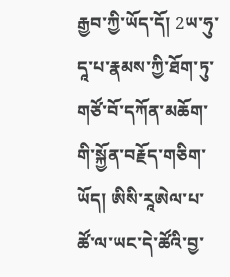རྒྱབ་ཀྱི་ཡོད་དོ། 2ཡ་ཧུ་དཱ་པ་རྣམས་ཀྱི་ཐོག་ཏུ་གཙོ་བོ་དཀོན་མཆོག་གི་སྐྱོན་བརྗོད་གཅིག་ཡོད། ཨིསི་རཱཨེལ་པ་ཚོ་ལ་ཡང་དེ་ཚོའི་བྱ་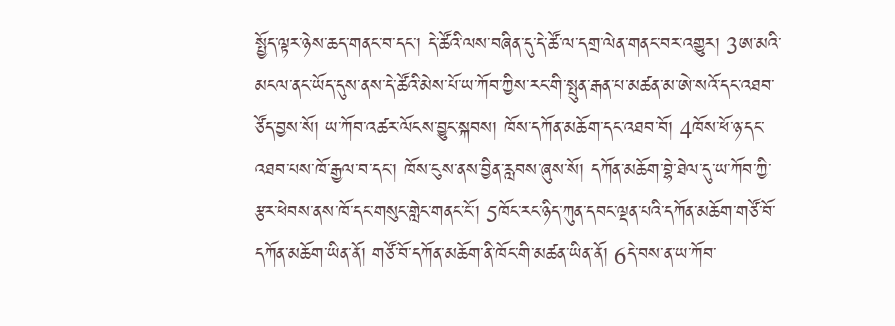སྤྱོད་ལྟར་ཉེས་ཆད་གནང་བ་དང་། དེ་ཚོའི་ལས་བཞིན་དུ་དེ་ཚོ་ལ་དགྲ་ལེན་གནང་བར་འགྱུར། 3ཨ་མའི་མངལ་ནང་ཡོད་དུས་ནས་དེ་ཚོའི་མེས་པོ་ཡ་ཀོབ་ཀྱིས་རང་གི་སྤུན་རྒན་པ་མཚན་མ་ཨེ་སའོ་དང་འཐབ་ཙོད་བྱས་སོ། ཡ་ཀོབ་འཚར་ལོངས་བྱུང་སྐབས། ཁོས་དཀོན་མཆོག་དང་འཐབ་བོ། 4ཁོས་ཕོ་ཉ་དང་འཐབ་པས་ཁོ་རྒྱལ་བ་དང་། ཁོས་ངུས་ནས་བྱིན་རླབས་ཞུས་སོ། དཀོན་མཆོག་བྷེ་ཐེལ་དུ་ཡ་ཀོབ་ཀྱི་རྩར་ཕེབས་ནས་ཁོ་དང་གསུང་གླེང་གནང་ངོ་། 5ཁོང་རང་ཉིད་ཀུན་དབང་ལྡན་པའི་དཀོན་མཆོག་གཙོ་བོ་དཀོན་མཆོག་ཡིན་ནོ། གཙོ་བོ་དཀོན་མཆོག་ནི་ཁོང་གི་མཚན་ཡིན་ནོ། 6དེ་བས་ན་ཡ་ཀོབ་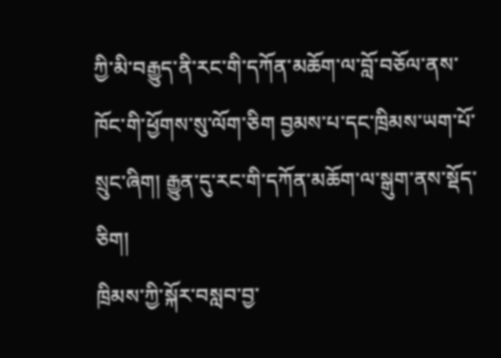ཀྱི་མི་བརྒྱུད་ནི་རང་གི་དཀོན་མཆོག་ལ་བློ་བཅོལ་ནས་ཁོང་གི་ཕྱོགས་སུ་ལོག་ཅིག བྱམས་པ་དང་ཁྲིམས་ཡག་པོ་སྲུང་ཞིག། རྒྱུན་དུ་རང་གི་དཀོན་མཆོག་ལ་སྒུག་ནས་སྡོད་ཅིག།
ཁྲིམས་ཀྱི་སྐོར་བསླབ་བྱ་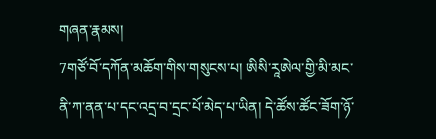གཞན་རྣམས།
7གཙོ་བོ་དཀོན་མཆོག་གིས་གསུངས་པ། ཨིསི་རཱཨེལ་གྱི་མི་མང་ནི་ཀ་ནན་པ་དང་འདྲ་བ་དྲང་པོ་མེད་པ་ཡིན། དེ་ཚོས་ཚོང་ཟོག་ཉོ་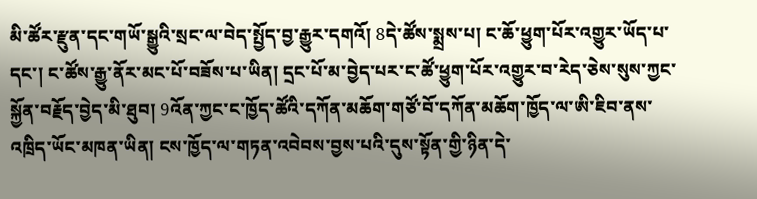མི་ཚོར་རྫུན་དང་གཡོ་སྒྱུའི་སྲང་ལ་བེད་སྤྱོད་བྱ་རྒྱུར་དགའོ། 8དེ་ཚོས་སྨྲས་པ། ང་ཆོ་ཕྱུག་པོར་འགྱུར་ཡོད་པ་དང་། ང་ཚོས་རྒྱུ་ནོར་མང་པོ་བཟོས་པ་ཡིན། དྲང་པོ་མ་བྱེད་པར་ང་ཚོ་ཕྱུག་པོར་འགྱུར་བ་རེད་ཅེས་སུས་ཀྱང་སྐྱོན་བརྗོད་བྱེད་མི་ཐུབ། 9འོན་ཀྱང་ང་ཁྱོད་ཚོའི་དཀོན་མཆོག་གཙོ་བོ་དཀོན་མཆོག་ཁྱོད་ལ་ཨི་ཇིབ་ནས་འཁྲིད་ཡོང་མཁན་ཡིན། ངས་ཁྱོད་ལ་གཏན་འབེབས་བྱས་པའི་དུས་སྟོན་གྱི་ཉིན་དེ་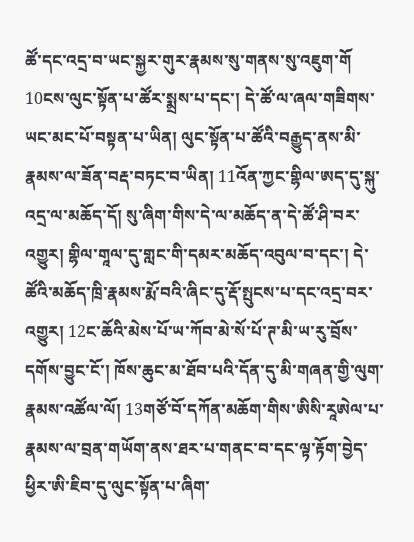ཚོ་དང་འདྲ་བ་ཡང་སྐྱར་གུར་རྣམས་སུ་གནས་སུ་འཇུག་གོ 10ངས་ལུང་སྟོན་པ་ཚོར་སྨྲས་པ་དང་། དེ་ཚོ་ལ་ཞལ་གཟིགས་ཡང་མང་པོ་བསྟན་པ་ཡིན། ལུང་སྟོན་པ་ཚོའི་བརྒྱུད་ནས་མི་རྣམས་ལ་ཟོན་བརྡ་བཏང་བ་ཡིན། 11འོན་ཀྱང་གྷིལ་ཨད་དུ་སྐུ་འདྲ་ལ་མཆོད་དོ། སུ་ཞིག་གིས་དེ་ལ་མཆོད་ན་དེ་ཚོ་ཤི་བར་འགྱུར། གྷིལ་གཱལ་དུ་གླང་གི་དམར་མཆོད་འབུལ་བ་དང་། དེ་ཚོའི་མཆོད་ཁྲི་རྣམས་རྨོ་བའི་ཞིང་དུ་རྡོ་སྤུངས་པ་དང་འདྲ་བར་འགྱུར། 12ང་ཆོའི་མེས་པོ་ཡ་ཀོབ་མེ་སོ་པོ་ཊ་མི་ཡ་རུ་བྲོས་དགོས་བྱུང་ངོ་། ཁོས་ཆུང་མ་ཐོབ་པའི་དོན་དུ་མི་གཞན་གྱི་ལུག་རྣམས་འཚོལ་ལོ། 13གཙོ་བོ་དཀོན་མཆོག་གིས་ཨིསི་རཱཨེལ་པ་རྣམས་ལ་བྲན་གཡོག་ནས་ཐར་པ་གནང་བ་དང་ལྟ་རྟོག་བྱེད་ཕྱིར་ཨི་ཇིབ་དུ་ལུང་སྟོན་པ་ཞིག་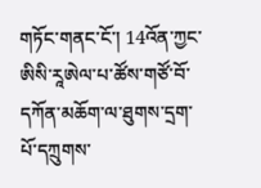གཏོང་གནང་ངོ་། 14འོན་ཀྱང་ཨིསི་རཱཨེལ་པ་ཚོས་གཙོ་བོ་དཀོན་མཆོག་ལ་ཐུགས་དྲག་པོ་དཀྲུགས་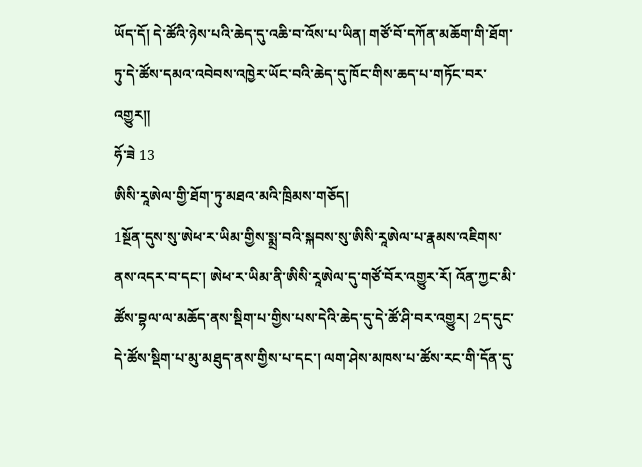ཡོད་དོ། དེ་ཚོའི་ཉེས་པའི་ཆེད་དུ་འཆི་བ་འོས་པ་ཡིན། གཙོ་བོ་དཀོན་མཆོག་གི་ཐོག་ཏུ་དེ་ཚོས་དམའ་འབེབས་འཁྱེར་ཡོང་བའི་ཆེད་དུ་ཁོང་གིས་ཆད་པ་གཏོང་བར་འགྱུར༎
ཧོ་ཟེ 13
ཨིསི་རཱཨེལ་གྱི་ཐོག་ཏུ་མཐའ་མའི་ཁྲིམས་གཅོད།
1སྔོན་དུས་སུ་ཨེཕ་ར་ཡིམ་གྱིས་སྨྲ་བའི་སྐབས་སུ་ཨིསི་རཱཨེལ་པ་རྣམས་འཇིགས་ནས་འདར་བ་དང་། ཨེཕ་ར་ཡིམ་ནི་ཨིསི་རཱཨེལ་དུ་གཙོ་བོར་འགྱུར་རོ། འོན་ཀྱང་མི་ཚོས་བྷལ་ལ་མཆོད་ནས་སྡིག་པ་གྱིས་པས་དེའི་ཆེད་དུ་དེ་ཚོ་ཤི་བར་འགྱུར། 2ད་དུང་དེ་ཚོས་སྡིག་པ་མུ་མཐུད་ནས་གྱིས་པ་དང་། ལག་ཤེས་མཁས་པ་ཚོས་རང་གི་དོན་དུ་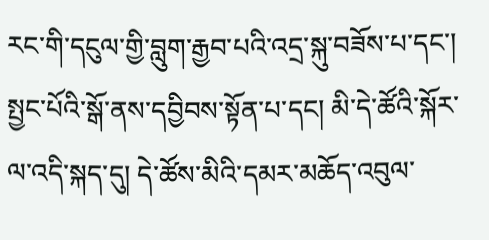རང་གི་དངུལ་གྱི་བླུག་རྒྱབ་པའི་འདྲ་སྐུ་བཟོས་པ་དང་། སྤྱང་པོའི་སྒོ་ནས་དབྱིབས་སྟོན་པ་དང། མི་དེ་ཚོའི་སྐོར་ལ་འདི་སྐད་དུ། དེ་ཚོས་མིའི་དམར་མཆོད་འབུལ་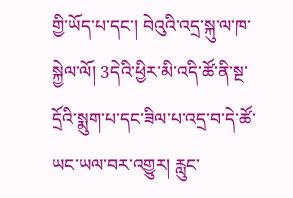གྱི་ཡོད་པ་དང་། བེའུའི་འདྲ་སྐུ་ལ་ཁ་སྐྱེལ་ལོ། 3དེའི་ཕྱིར་མི་འདི་ཚོ་ནི་སྔ་དྲོའི་སྨུག་པ་དང་ཟིལ་པ་འདྲ་བ་དེ་ཚོ་ཡང་ཡལ་བར་འགྱུར། རླུང་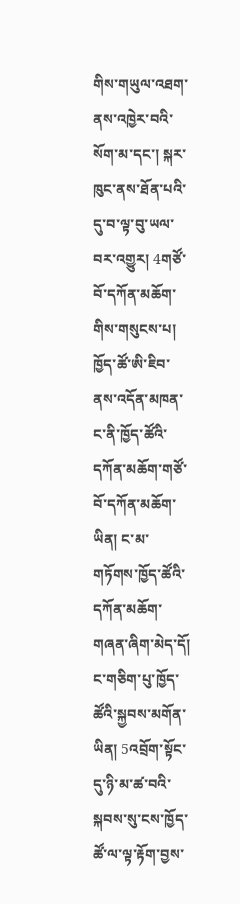གིས་གཡུལ་འཐག་ནས་འཁྱེར་བའི་སོག་མ་དང་། སྐར་ཁུང་ནས་ཐོན་པའི་དུ་བ་ལྟ་བུ་ཡལ་བར་འགྱུར། 4གཙོ་བོ་དཀོན་མཆོག་གིས་གསུངས་པ། ཁྱོད་ཚོ་ཨི་ཇིབ་ནས་འདོན་མཁན་ང་ནི་ཁྱོད་ཚོའི་དཀོན་མཆོག་གཙོ་བོ་དཀོན་མཆོག་ཡིན། ང་མ་གཏོགས་ཁྱོད་ཚོའི་དཀོན་མཆོག་གཞན་ཞིག་མེད་དོ། ང་གཅིག་པུ་ཁྱོད་ཚོའི་སྐྱབས་མགོན་ཡིན། 5འབྲོག་སྟོང་དུ་ཉི་མ་ཚ་བའི་སྐབས་སུ་ངས་ཁྱོད་ཚོ་ལ་ལྟ་རྟོག་བྱས་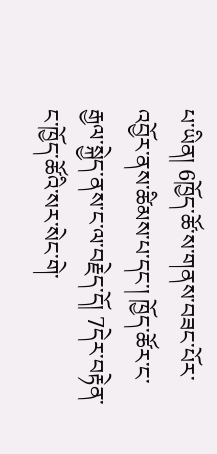པ་ཡིན། 6ཁྱོད་ཚོ་ས་གནས་བཟང་པོར་འབྱོར་ནས་ཚིམས་པ་དང་། ཁྱོད་ཚོར་ང་རྒྱལ་སྐྱེད་ནས་ང་ལ་བརྗེད་དོ། 7དེར་བརྟེན་ང་ཁྱོད་ཚོའི་སར་སེང་གེ་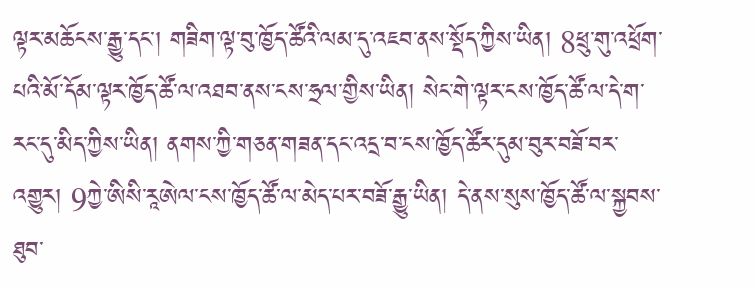ལྟར་མཆོངས་རྒྱུ་དང་། གཟིག་ལྟ་བུ་ཁྱོད་ཚོའི་ལམ་དུ་འཇབ་ནས་སྡོད་ཀྱིས་ཡིན། 8ཕྲུ་གུ་འཕྲོག་པའི་མོ་དོམ་ལྟར་ཁྱོད་ཚོ་ལ་འཐབ་ནས་ངས་ཧྲལ་གྱིས་ཡིན། སེང་གེ་ལྟར་ངས་ཁྱོད་ཚོ་ལ་དེ་ག་རང་དུ་མིད་ཀྱིས་ཡིན། ནགས་ཀྱི་གཅན་གཟན་དང་འདྲ་བ་ངས་ཁྱོད་ཚོར་དུམ་བུར་བཟོ་བར་འགྱུར། 9ཀྱེ་ཨིསི་རཱཨེལ་ངས་ཁྱོད་ཚོ་ལ་མེད་པར་བཟོ་རྒྱུ་ཡིན། དེ་ནས་སུས་ཁྱོད་ཚོ་ལ་སྐྱབས་ཐུབ་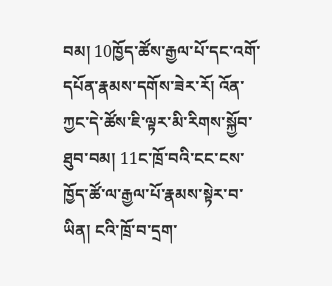བམ། 10ཁྱོད་ཚོས་རྒྱལ་པོ་དང་འགོ་དཔོན་རྣམས་དགོས་ཟེར་རོ། འོན་ཀྱང་དེ་ཚོས་ཇི་ལྟར་མི་རིགས་སྐྱོབ་ཐུབ་བམ། 11ང་ཁྲོ་བའི་ངང་ངས་ཁྱོད་ཚོ་ལ་རྒྱལ་པོ་རྣམས་སྟེར་བ་ཡིན། ངའི་ཁྲོ་བ་དྲག་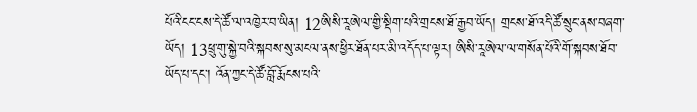པོའི་ངང་ངས་དེ་ཚོ་ལ་འཁྱེར་བ་ཡིན། 12ཨིསི་རཱཨེལ་གྱི་སྡིག་པའི་གྲངས་ཐོ་རྒྱབ་ཡོད། གྲངས་ཐོ་འདི་ཚོ་སྲུང་ནས་བཞག་ཡོད། 13ཕྲུ་གུ་སྐྱེ་བའི་སྐབས་སུ་མངལ་ནས་ཕྱིར་ཐོན་པར་མི་འདོད་པ་ལྟར། ཨིསི་རཱཨེལ་ལ་གསོན་པོའི་གོ་སྐབས་ཐོབ་ཡོད་པ་དང་། འོན་ཀྱང་དེ་ཚོ་བློ་རྨོངས་པའི་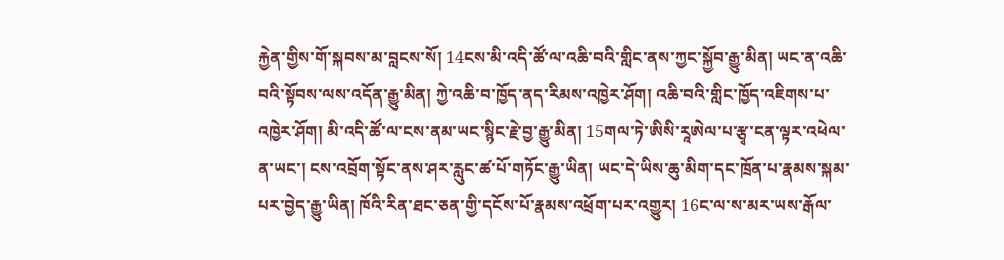རྐྱེན་གྱིས་གོ་སྐབས་མ་བླངས་སོ། 14ངས་མི་འདི་ཚོ་ལ་འཆི་བའི་གླིང་ནས་ཀྱང་སྐྱོབ་རྒྱུ་མིན། ཡང་ན་འཆི་བའི་སྟོབས་ལས་འདོན་རྒྱུ་མིན། ཀྱེ་འཆི་བ་ཁྱོད་ནད་རིམས་འཁྱེར་ཤོག། འཆི་བའི་གླིང་ཁྱོད་འཇིགས་པ་འཁྱེར་ཤོག། མི་འདི་ཚོ་ལ་ངས་ནམ་ཡང་སྙིང་རྗེ་བྱ་རྒྱུ་མིན། 15གལ་ཏེ་ཨིསི་རཱཨེལ་པ་རྩྭ་ངན་ལྟར་འཕེལ་ན་ཡང་། ངས་འབྲོག་སྟོང་ནས་ཤར་རླུང་ཚ་པོ་གཏོང་རྒྱུ་ཡིན། ཡང་དེ་ཡིས་ཆུ་མིག་དང་ཁྲོན་པ་རྣམས་སྐམ་པར་བྱེད་རྒྱུ་ཡིན། ཁོའི་རིན་ཐང་ཅན་གྱི་དངོས་པོ་རྣམས་འཕྲོག་པར་འགྱུར། 16ང་ལ་ས་མར་ཡས་རྒོལ་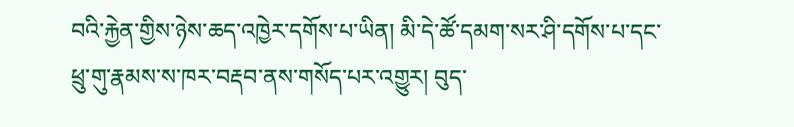བའི་རྐྱེན་གྱིས་ཉེས་ཆད་འཁྱེར་དགོས་པ་ཡིན། མི་དེ་ཚོ་དམག་སར་ཤི་དགོས་པ་དང་ཕྲུ་གུ་རྣམས་ས་ཁར་བརྡབ་ནས་གསོད་པར་འགྱུར། བུད་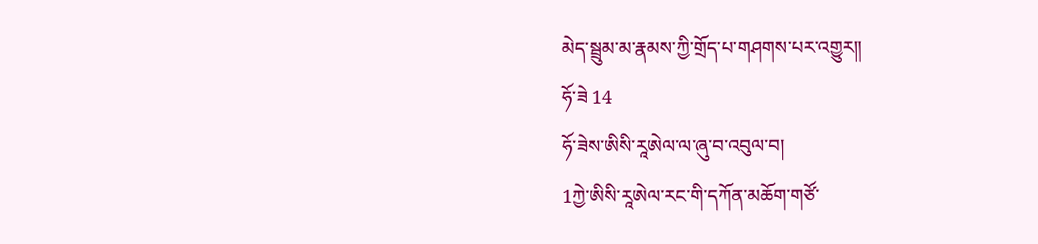མེད་སྦྲུམ་མ་རྣམས་ཀྱི་གྲོད་པ་གཤགས་པར་འགྱུར༎
ཧོ་ཟེ 14
ཧོ་ཟེས་ཨིསི་རཱཨེལ་ལ་ཞུ་བ་འབུལ་བ།
1ཀྱེ་ཨིསི་རཱཨེལ་རང་གི་དཀོན་མཆོག་གཙོ་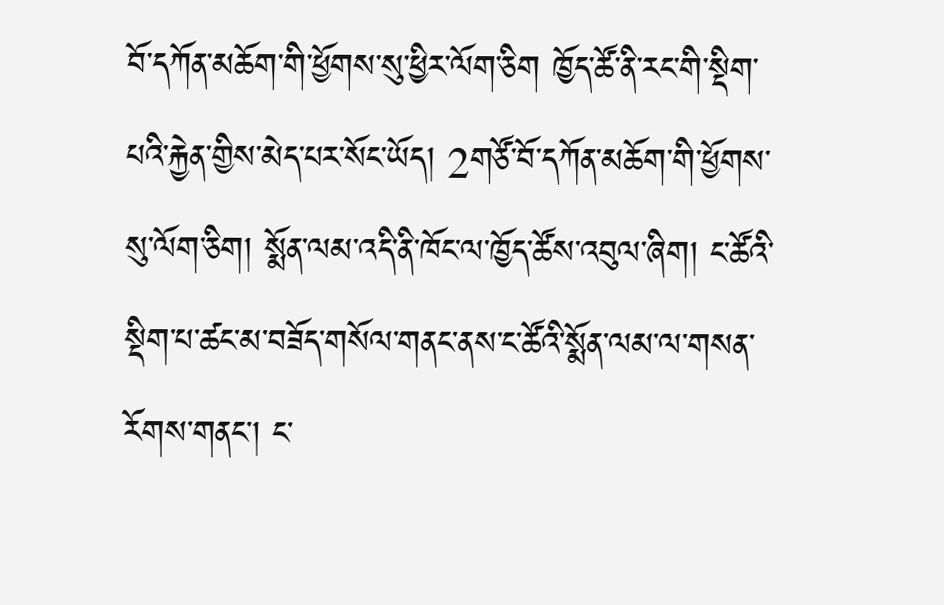བོ་དཀོན་མཆོག་གི་ཕྱོགས་སུ་ཕྱིར་ལོག་ཅིག ཁྱོད་ཚོ་ནི་རང་གི་སྡིག་པའི་རྐྱེན་གྱིས་མེད་པར་སོང་ཡོད། 2གཙོ་བོ་དཀོན་མཆོག་གི་ཕྱོགས་སུ་ལོག་ཅིག། སྨོན་ལམ་འདི་ནི་ཁོང་ལ་ཁྱོད་ཚོས་འབུལ་ཞིག། ང་ཚོའི་སྡིག་པ་ཚང་མ་བཟོད་གསོལ་གནང་ནས་ང་ཚོའི་སྨོན་ལམ་ལ་གསན་རོགས་གནང་། ང་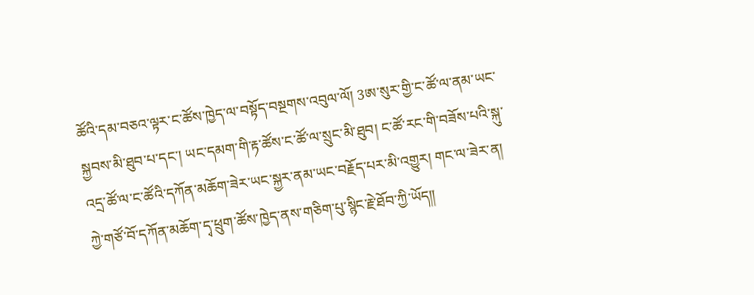ཚོའི་དམ་བཅའ་ལྟར་ང་ཚོས་ཁྱེད་ལ་བསྟོད་བསྔགས་འབུལ་ལོ། 3ཨ་སུར་གྱི་ང་ཚོ་ལ་ནམ་ཡང་སྐྱབས་མི་ཐུབ་པ་དང་། ཡང་དམག་གི་རྟ་ཚོས་ང་ཚོ་ལ་སྲུང་མི་ཐུབ། ང་ཚོ་རང་གི་བཟོས་པའི་སྐུ་འདྲ་ཚོ་ལ་ང་ཚོའི་དཀོན་མཆོག་ཟེར་ཡང་སྐྱར་ནམ་ཡང་བརྗོད་པར་མི་འགྱུར། གང་ལ་ཟེར་ན། ཀྱེ་གཙོ་བོ་དཀོན་མཆོག་དྭ་ཕྲུག་ཚོས་ཁྱེད་ནས་གཅིག་པུ་སྙིང་རྗེ་ཐོབ་ཀྱི་ཡོད༎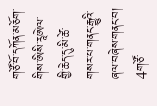གཙོ་བོ་དཀོན་མཅོག་གིས་ཨིསི་རཱཨེལ་གྱི་ཆེད་དུ་མི་ཚེ་གསར་པ་གནང་རྒྱུའི་ཞལ་བཞེས་གནང་བ།
4གཙོ་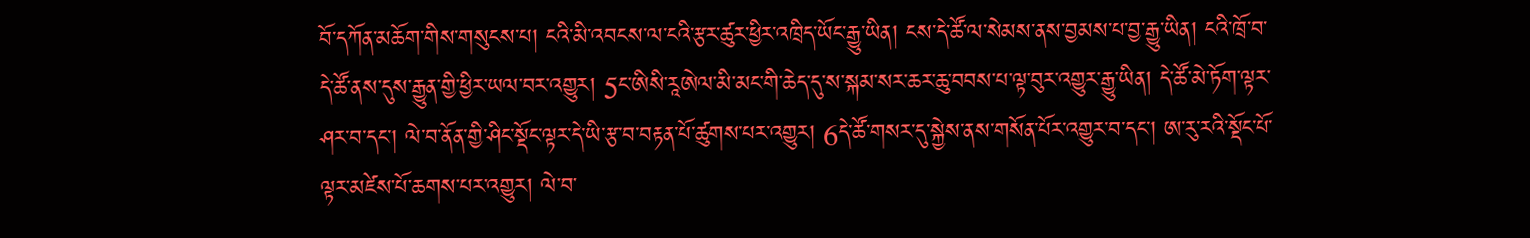བོ་དཀོན་མཆོག་གིས་གསུངས་པ། ངའི་མི་འབངས་ལ་ངའི་རྩར་ཚུར་ཕྱིར་འཁྲིད་ཡོང་རྒྱུ་ཡིན། ངས་དེ་ཚོ་ལ་སེམས་ནས་བྱམས་པ་བྱ་རྒྱུ་ཡིན། ངའི་ཁྲོ་བ་དེ་ཚོ་ནས་དུས་རྒྱུན་གྱི་ཕྱིར་ཡལ་བར་འགྱུར། 5ང་ཨིསི་རཱཨེལ་མི་མང་གི་ཆེད་དུ་ས་སྐམ་སར་ཆར་ཆུ་བབས་པ་ལྟ་བུར་འགྱུར་རྒྱུ་ཡིན། དེ་ཚོ་མེ་ཏོག་ལྟར་ཤར་བ་དང་། ལེ་བ་ནོན་གྱི་ཤིང་སྡོང་ལྟར་དེ་ཡི་རྩ་བ་བརྟན་པོ་ཚུགས་པར་འགྱུར། 6དེ་ཚོ་གསར་དུ་སྐྱེས་ནས་གསོན་པོར་འགྱུར་བ་དང་། ཨ་རུ་རའི་སྡོང་པོ་ལྟར་མཛེས་པོ་ཆགས་པར་འགྱུར། ལེ་བ་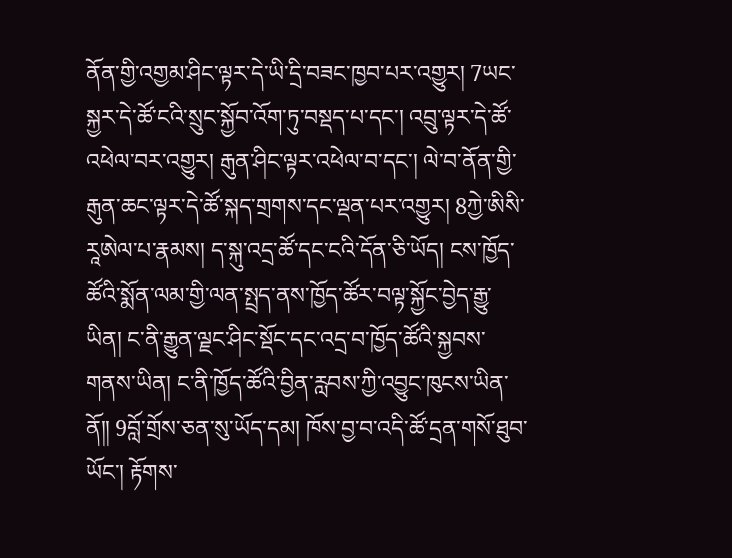ནོན་གྱི་འགྱམ་ཤིང་ལྟར་དེ་ཡི་དྲི་བཟང་ཁྱབ་པར་འགྱུར། 7ཡང་སྐྱར་དེ་ཚོ་ངའི་སྲུང་སྐྱོབ་འོག་ཏུ་བསྡད་པ་དང་། འབྲུ་ལྟར་དེ་ཚོ་འཕེལ་བར་འགྱུར། རྒུན་ཤིང་ལྟར་འཕེལ་བ་དང་། ལེ་བ་ནོན་གྱི་རྒུན་ཆང་ལྟར་དེ་ཚོ་སྐད་གྲགས་དང་ལྡན་པར་འགྱུར། 8ཀྱེ་ཨིསི་རཱཨེལ་པ་རྣམས། ད་སྐུ་འདྲ་ཚོ་དང་ངའི་དོན་ཅི་ཡོད། ངས་ཁྱོད་ཚོའི་སྨོན་ལམ་གྱི་ལན་སྤྲད་ནས་ཁྱོད་ཚོར་བལྟ་སྐྱོང་བྱེད་རྒྱུ་ཡིན། ང་ནི་རྒྱུན་ལྗང་ཤིང་སྡོང་དང་འདྲ་བ་ཁྱོད་ཚོའི་སྐྱབས་གནས་ཡིན། ང་ནི་ཁྱོད་ཚོའི་བྱིན་རླབས་ཀྱི་འབྱུང་ཁུངས་ཡིན་ནོ༎ 9བློ་གྲོས་ཅན་སུ་ཡོད་དམ། ཁོས་བྱ་བ་འདི་ཚོ་དྲན་གསོ་ཐུབ་ཡོང་། རྟོགས་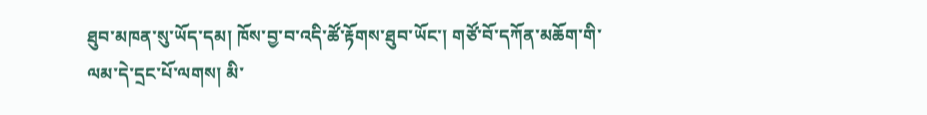ཐུབ་མཁན་སུ་ཡོད་དམ། ཁོས་བྱ་བ་འདི་ཚོ་རྟོགས་ཐུབ་ཡོང་། གཙོ་བོ་དཀོན་མཆོག་གི་ལམ་དེ་དྲང་པོ་ལགས། མི་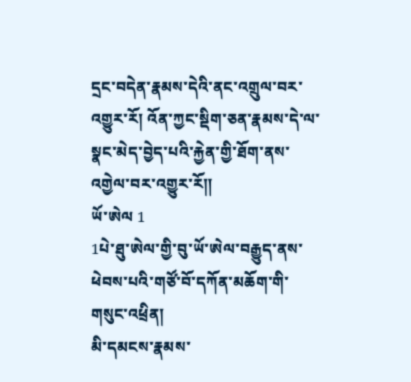དྲང་བདེན་རྣམས་དེའི་ནང་འགྲུལ་བར་འགྱུར་རོ། འོན་ཀྱང་སྡིག་ཅན་རྣམས་དེ་ལ་སྣང་མེད་བྱེད་པའི་རྐྱེན་གྱི་ཐོག་ནས་འགྱེལ་བར་འགྱུར་རོ༎
ཡོ་ཨེལ 1
1པེ་ཐུ་ཨེལ་གྱི་བུ་ཡོ་ཨེལ་བརྒྱུད་ནས་ཕེབས་པའི་གཙོ་བོ་དཀོན་མཆོག་གི་གསུང་འཕྲིན།
མི་དམངས་རྣམས་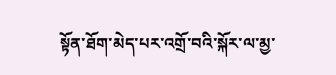སྟོན་ཐོག་མེད་པར་འགྲོ་བའི་སྐོར་ལ་མྱ་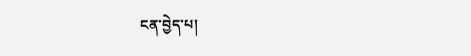ངན་བྱེད་པ།